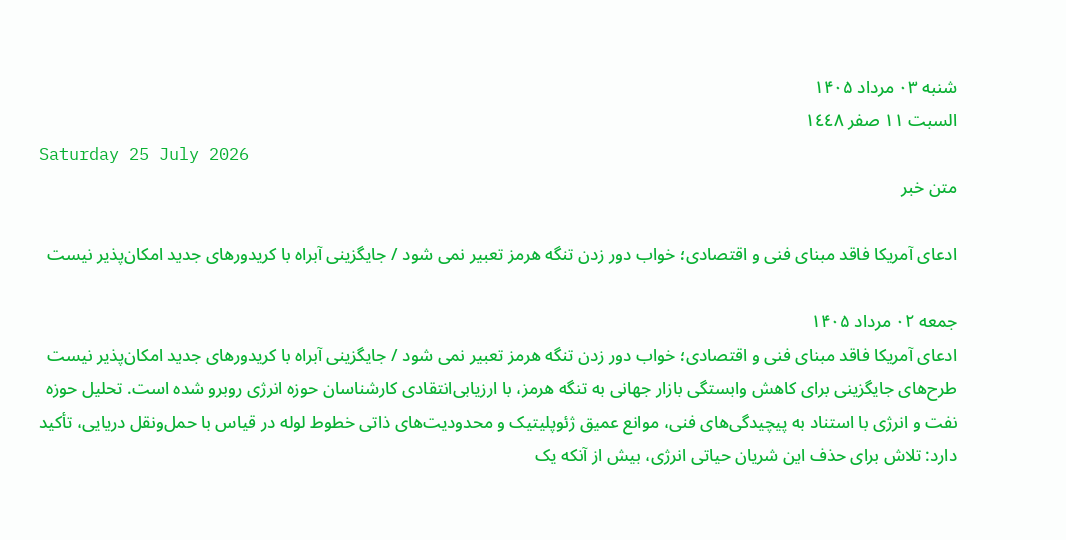شنبه ۰۳ مرداد ۱۴۰۵
السبت ١١ صفر ١٤٤٨
Saturday 25 July 2026
متن خبر

ادعای آمریکا فاقد مبنای فنی و اقتصادی؛ خواب دور زدن تنگه هرمز تعبیر نمی شود / جایگزینی آبراه با کریدورهای جدید امکان‌پذیر نیست

جمعه ۰۲ مرداد ۱۴۰۵
ادعای آمریکا فاقد مبنای فنی و اقتصادی؛ خواب دور زدن تنگه هرمز تعبیر نمی شود / جایگزینی آبراه با کریدورهای جدید امکان‌پذیر نیست
طرح‌های جایگزینی برای کاهش وابستگی بازار جهانی به تنگه هرمز، با ارزیابی‌انتقادی کارشناسان حوزه انرژی روبرو شده است. تحلیل‌ حوزه نفت و انرژی با استناد به پیچیدگی‌های فنی، موانع عمیق ژئوپلیتیک و محدودیت‌های ذاتی خطوط لوله در قیاس با حمل‌ونقل دریایی، تأکید دارد: تلاش برای حذف این شریان حیاتی انرژی، بیش از آنکه یک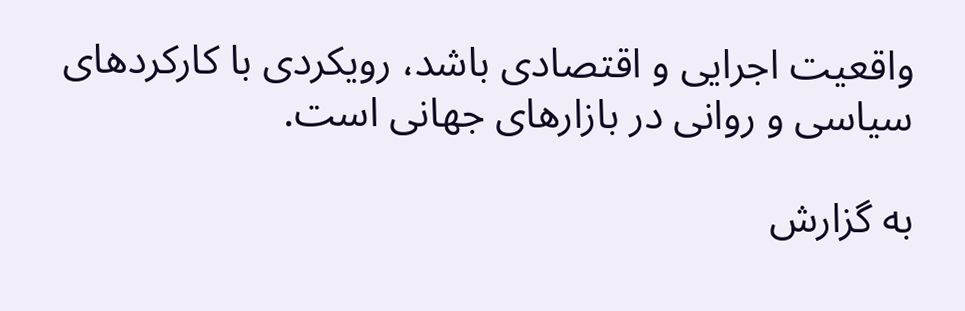واقعیت اجرایی و اقتصادی باشد، رویکردی با کارکردهای سیاسی و روانی در بازارهای جهانی است.

به گزارش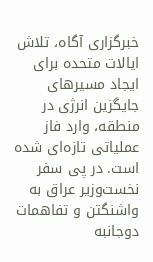خبرگزاری آگاه، تلاش ایالات متحده برای ایجاد مسیر‌های جایگزین انرژی در منطقه، وارد فاز عملیاتی تازه‌ای شده است. در پی سفر نخست‌وزیر عراق به واشنگتن و تفاهمات دوجانبه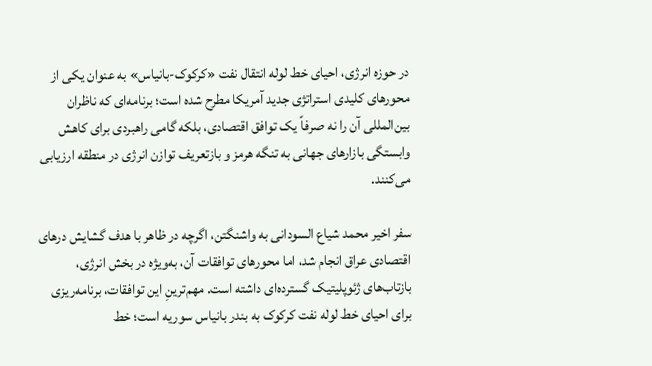در حوزه انرژی، احیای خط لوله انتقال نفت «کرکوک-بانیاس» به عنوان یکی از محور‌های کلیدی استراتژی جدید آمریکا مطرح شده است؛ برنامه‌ای که ناظران بین‌المللی آن را نه صرفاً یک توافق اقتصادی، بلکه گامی راهبردی برای کاهش وابستگی بازار‌های جهانی به تنگه هرمز و بازتعریف توازن انرژی در منطقه ارزیابی می‌کنند.

سفر اخیر محمد شیاع السودانی به واشنگتن، اگرچه در ظاهر با هدف گشایش در‌های اقتصادی عراق انجام شد، اما محور‌های توافقات آن، به‌ویژه در بخش انرژی، بازتاب‌های ژئوپلیتیک گسترده‌ای داشته است. مهم‌ترینِ این توافقات، برنامه‌ریزی برای احیای خط لوله نفت کرکوک به بندر بانیاس سوریه است؛ خط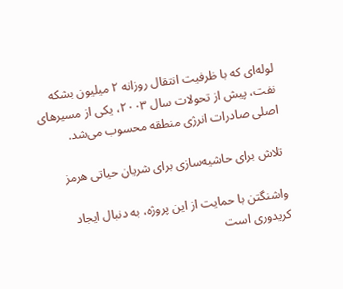لوله‌ای که با ظرفیت انتقال روزانه ۲ میلیون بشکه نفت، پیش از تحولات سال ۲۰۰۳، یکی از مسیر‌های اصلی صادرات انرژی منطقه محسوب می‌شد.

تلاش برای حاشیه‌سازی برای شریان حیاتی هرمز

واشنگتن با حمایت از این پروژه، به دنبال ایجاد کریدوری است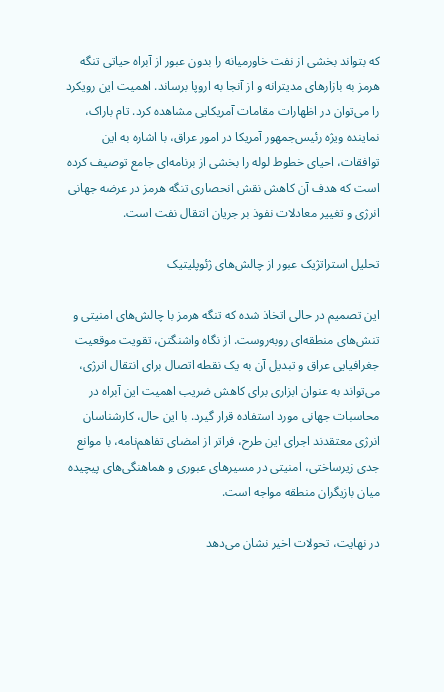که بتواند بخشی از نفت خاورمیانه را بدون عبور از آبراه حیاتی تنگه هرمز به بازار‌های مدیترانه و از آنجا به اروپا برساند. اهمیت این رویکرد را می‌توان در اظهارات مقامات آمریکایی مشاهده کرد. تام باراک، نماینده ویژه رئیس‌جمهور آمریکا در امور عراق، با اشاره به این توافقات، احیای خطوط لوله را بخشی از برنامه‌ای جامع توصیف کرده است که هدف آن کاهش نقش انحصاری تنگه هرمز در عرضه جهانی انرژی و تغییر معادلات نفوذ بر جریان انتقال نفت است.

تحلیل استراتژیک عبور از چالش‌های ژئوپلیتیک

این تصمیم در حالی اتخاذ شده که تنگه هرمز با چالش‌های امنیتی و تنش‌های منطقه‌ای روبه‌روست. از نگاه واشنگتن، تقویت موقعیت جغرافیایی عراق و تبدیل آن به یک نقطه اتصال برای انتقال انرژی، می‌تواند به عنوان ابزاری برای کاهش ضریب اهمیت این آبراه در محاسبات جهانی مورد استفاده قرار گیرد. با این حال، کارشناسان انرژی معتقدند اجرای این طرح، فراتر از امضای تفاهم‌نامه، با موانع جدی زیرساختی، امنیتی در مسیر‌های عبوری و هماهنگی‌های پیچیده میان بازیگران منطقه مواجه است.

در نهایت، تحولات اخیر نشان می‌دهد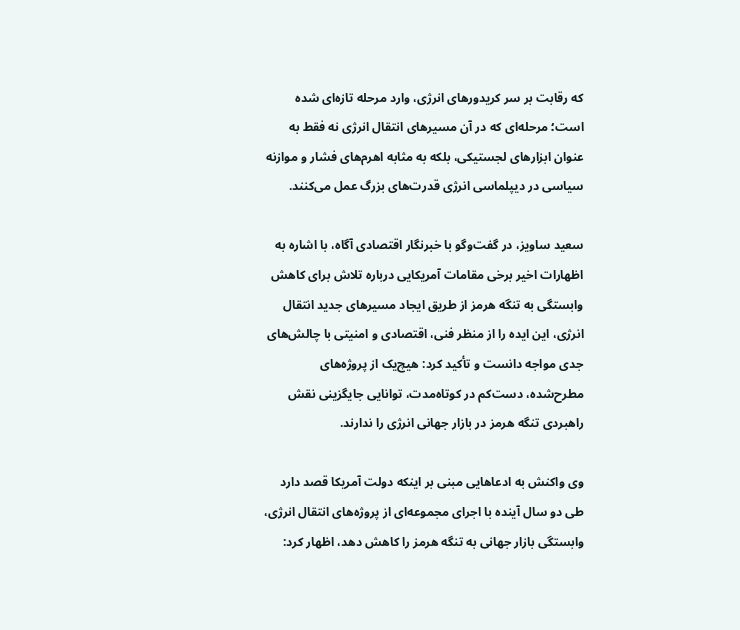که رقابت بر سر کریدور‌های انرژی، وارد مرحله تازه‌ای شده است؛ مرحله‌ای که در آن مسیر‌های انتقال انرژی نه فقط به عنوان ابزار‌های لجستیکی، بلکه به مثابه اهرم‌های فشار و موازنه سیاسی در دیپلماسی انرژی قدرت‌های بزرگ عمل می‌کنند.

سعید ساویز، در گفت‌و‌گو با خبرنگار اقتصادی آگاه، با اشاره به اظهارات اخیر برخی مقامات آمریکایی درباره تلاش برای کاهش وابستگی به تنگه هرمز از طریق ایجاد مسیر‌های جدید انتقال انرژی، این ایده را از منظر فنی، اقتصادی و امنیتی با چالش‌های جدی مواجه دانست و تأکید کرد: هیچ‌یک از پروژه‌های مطرح‌شده، دست‌کم در کوتاه‌مدت، توانایی جایگزینی نقش راهبردی تنگه هرمز در بازار جهانی انرژی را ندارند.

وی واکنش به ادعا‌هایی مبنی بر اینکه دولت آمریکا قصد دارد طی دو سال آینده با اجرای مجموعه‌ای از پروژه‌های انتقال انرژی، وابستگی بازار جهانی به تنگه هرمز را کاهش دهد، اظهار کرد: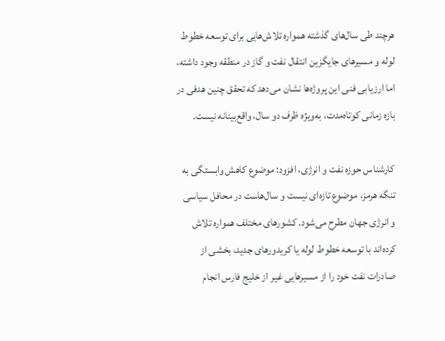هرچند طی سال‌های گذشته همواره تلاش‌هایی برای توسعه خطوط لوله و مسیر‌های جایگزین انتقال نفت و گاز در منطقه وجود داشته، اما ارزیابی فنی این پروژه‌ها نشان می‌دهد که تحقق چنین هدفی در بازه زمانی کوتاه‌مدت، به‌ویژه ظرف دو سال، واقع‌بینانه نیست.

کارشناس حوزه نفت و انرژی، افزود: موضوع کاهش وابستگی به تنگه هرمز، موضوع تازه‌ای نیست و سال‌هاست در محافل سیاسی و انرژی جهان مطرح می‌شود. کشور‌های مختلف همواره تلاش کرده‌اند با توسعه خطوط لوله یا کریدور‌های جدید، بخشی از صادرات نفت خود را از مسیر‌هایی غیر از خلیج فارس انجام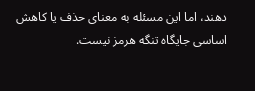دهند، اما این مسئله به معنای حذف یا کاهش اساسی جایگاه تنگه هرمز نیست.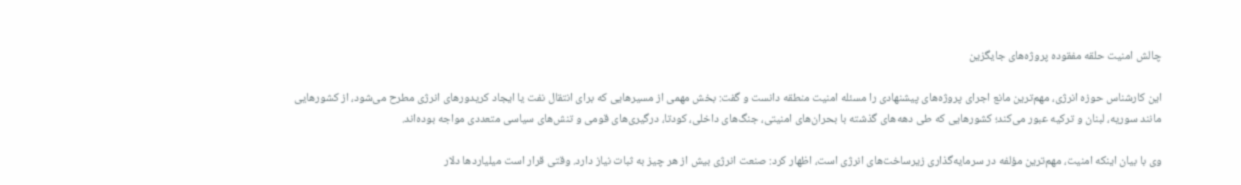چالش امنیت حلقه مفقوده پروژه‌های جایگزین

این کارشناس حوزه انرژی، مهم‌ترین مانع اجرای پروژه‌های پیشنهادی را مسئله امنیت منطقه دانست و گفت: بخش مهمی از مسیر‌هایی که برای انتقال نفت یا ایجاد کریدور‌های انرژی مطرح می‌شود، از کشور‌هایی مانند سوریه، لبنان و ترکیه عبور می‌کند؛ کشور‌هایی که طی دهه‌های گذشته با بحران‌های امنیتی، جنگ‌های داخلی، کودتا، درگیری‌های قومی و تنش‌های سیاسی متعددی مواجه بوده‌اند.

وی با بیان اینکه امنیت، مهم‌ترین مؤلفه در سرمایه‌گذاری زیرساخت‌های انرژی است، اظهار کرد: صنعت انرژی بیش از هر چیز به ثبات نیاز دارد. وقتی قرار است میلیارد‌ها دلار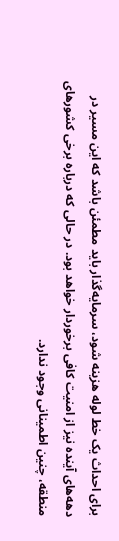برای احداث یک خط لوله هزینه شود، سرمایه‌گذار باید مطمئن باشد که این مسیر در دهه‌های آینده نیز از امنیت کافی برخوردار خواهد بود. در حالی که درباره برخی کشور‌های منطقه، چنین اطمینانی وجود ندارد.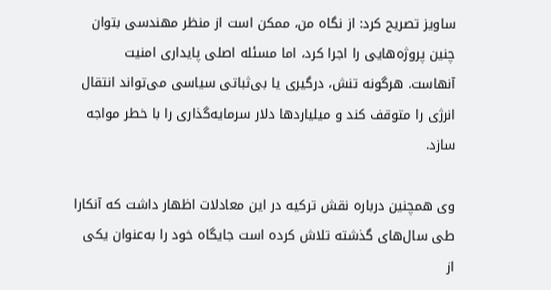ساویز تصریح کرد: از نگاه من، ممکن است از منظر مهندسی بتوان چنین پروژه‌هایی را اجرا کرد، اما مسئله اصلی پایداری امنیت آنهاست. هرگونه تنش، درگیری یا بی‌ثباتی سیاسی می‌تواند انتقال انرژی را متوقف کند و میلیارد‌ها دلار سرمایه‌گذاری را با خطر مواجه سازد.

وی همچنین درباره نقش ترکیه در این معادلات اظهار داشت که آنکارا طی سال‌های گذشته تلاش کرده است جایگاه خود را به‌عنوان یکی از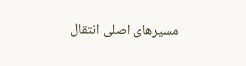مسیر‌های اصلی انتقال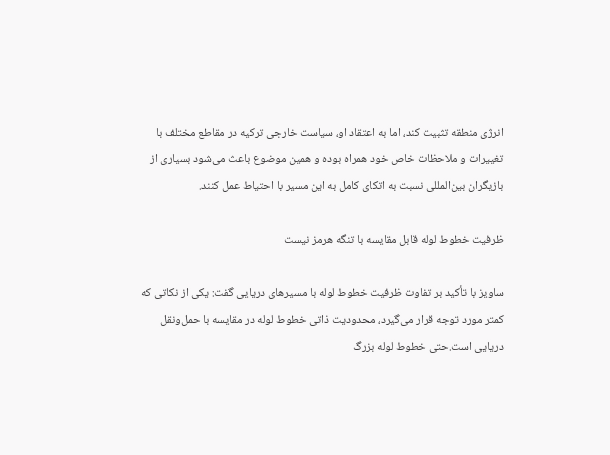انرژی منطقه تثبیت کند، اما به اعتقاد او، سیاست خارجی ترکیه در مقاطع مختلف با تغییرات و ملاحظات خاص خود همراه بوده و همین موضوع باعث می‌شود بسیاری از بازیگران بین‌المللی نسبت به اتکای کامل به این مسیر با احتیاط عمل کنند.

ظرفیت خطوط لوله قابل مقایسه با تنگه هرمز نیست

ساویز با تأکید بر تفاوت ظرفیت خطوط لوله با مسیر‌های دریایی گفت: یکی از نکاتی که کمتر مورد توجه قرار می‌گیرد، محدودیت ذاتی خطوط لوله در مقایسه با حمل‌ونقل دریایی است.حتی خطوط لوله بزرگ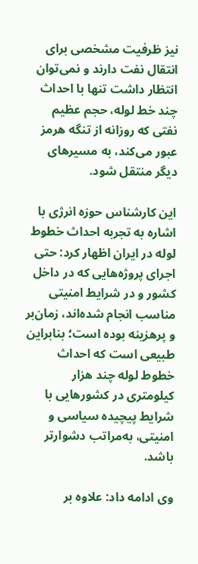نیز ظرفیت مشخصی برای انتقال نفت دارند و نمی‌توان انتظار داشت تنها با احداث چند خط لوله، حجم عظیم نفتی که روزانه از تنگه هرمز عبور می‌کند، به مسیر‌های دیگر منتقل شود.

این کارشناس حوزه انرژی با اشاره به تجربه احداث خطوط لوله در ایران اظهار کرد: حتی اجرای پروژه‌هایی که در داخل کشور و در شرایط امنیتی مناسب انجام شده‌اند، زمان‌بر و پرهزینه بوده است؛ بنابراین طبیعی است که احداث خطوط لوله چند هزار کیلومتری در کشور‌هایی با شرایط پیچیده سیاسی و امنیتی، به‌مراتب دشوارتر باشد.

وی ادامه داد: علاوه بر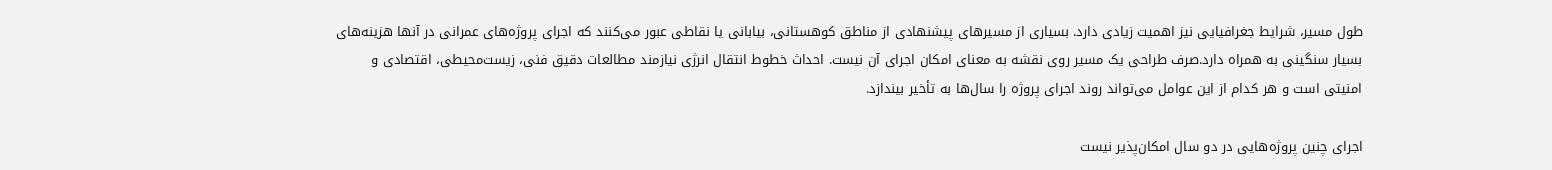طول مسیر، شرایط جغرافیایی نیز اهمیت زیادی دارد. بسیاری از مسیر‌های پیشنهادی از مناطق کوهستانی، بیابانی یا نقاطی عبور می‌کنند که اجرای پروژه‌های عمرانی در آنها هزینه‌های بسیار سنگینی به همراه دارد.صرف طراحی یک مسیر روی نقشه به معنای امکان اجرای آن نیست. احداث خطوط انتقال انرژی نیازمند مطالعات دقیق فنی، زیست‌محیطی، اقتصادی و امنیتی است و هر کدام از این عوامل می‌تواند روند اجرای پروژه را سال‌ها به تأخیر بیندازد.

اجرای چنین پروژه‌هایی در دو سال امکان‌پذیر نیست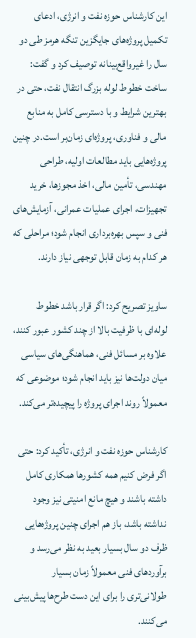این کارشناس حوزه نفت و انرژی، ادعای تکمیل پروژه‌های جایگزین تنگه هرمز طی دو سال را غیرواقع‌بینانه توصیف کرد و گفت: ساخت خطوط لوله بزرگ انتقال نفت، حتی در بهترین شرایط و با دسترسی کامل به منابع مالی و فناوری، پروژه‌ای زمان‌بر است.در چنین پروژه‌هایی باید مطالعات اولیه، طراحی مهندسی، تأمین مالی، اخذ مجوزها، خرید تجهیزات، اجرای عملیات عمرانی، آزمایش‌های فنی و سپس بهره‌برداری انجام شود؛ مراحلی که هر کدام به زمان قابل توجهی نیاز دارند.

ساویز تصریح کرد: اگر قرار باشد خطوط لوله‌ای با ظرفیت بالا از چند کشور عبور کنند، علاوه بر مسائل فنی، هماهنگی‌های سیاسی میان دولت‌ها نیز باید انجام شود؛ موضوعی که معمولاً روند اجرای پروژه را پیچیده‌تر می‌کند.

کارشناس حوزه نفت و انرژی، تأکید کرد: حتی اگر فرض کنیم همه کشور‌ها همکاری کامل داشته باشند و هیچ مانع امنیتی نیز وجود نداشته باشد، باز هم اجرای چنین پروژه‌هایی ظرف دو سال بسیار بعید به نظر می‌رسد و برآورد‌های فنی معمولاً زمان بسیار طولانی‌تری را برای این دست طرح‌ها پیش‌بینی می‌کنند.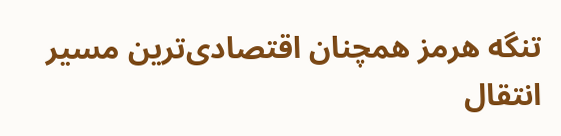تنگه هرمز همچنان اقتصادی‌ترین مسیر انتقال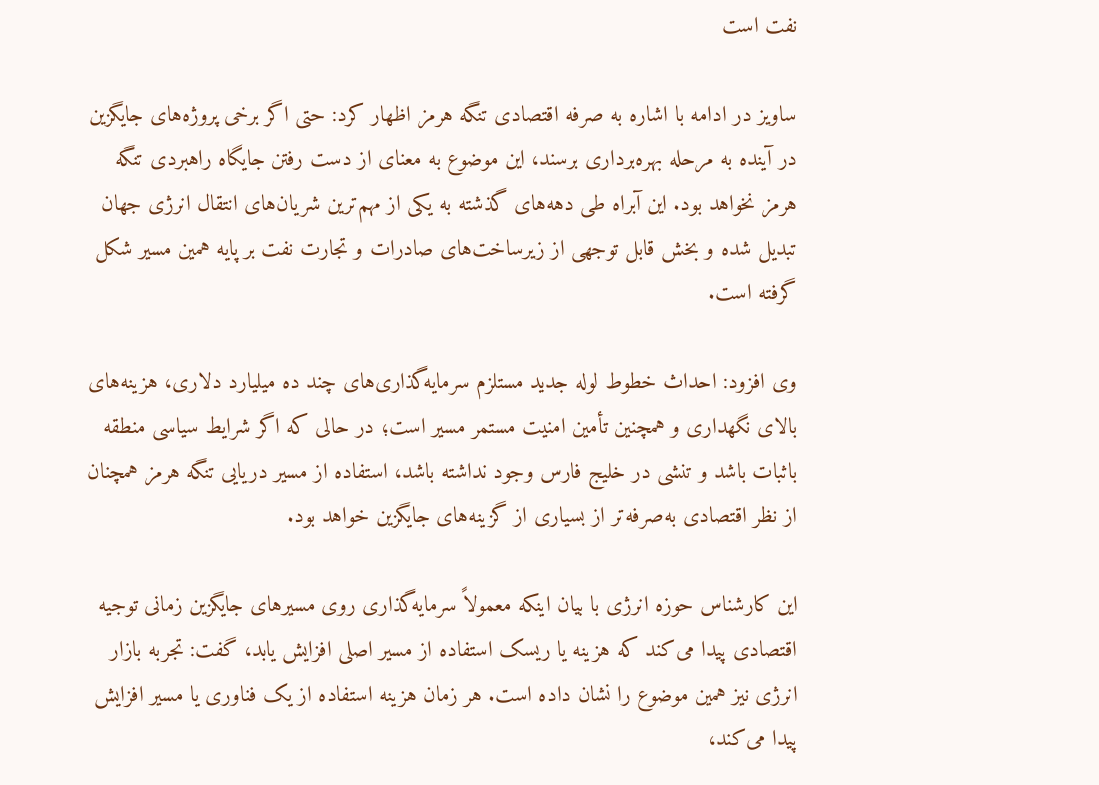نفت است

ساویز در ادامه با اشاره به صرفه اقتصادی تنگه هرمز اظهار کرد: حتی اگر برخی پروژه‌های جایگزین در آینده به مرحله بهره‌برداری برسند، این موضوع به معنای از دست رفتن جایگاه راهبردی تنگه هرمز نخواهد بود. این آبراه طی دهه‌های گذشته به یکی از مهم‌ترین شریان‌های انتقال انرژی جهان تبدیل شده و بخش قابل توجهی از زیرساخت‌های صادرات و تجارت نفت بر پایه همین مسیر شکل گرفته است.

وی افزود: احداث خطوط لوله جدید مستلزم سرمایه‌گذاری‌های چند ده میلیارد دلاری، هزینه‌های بالای نگهداری و همچنین تأمین امنیت مستمر مسیر است؛ در حالی که اگر شرایط سیاسی منطقه باثبات باشد و تنشی در خلیج فارس وجود نداشته باشد، استفاده از مسیر دریایی تنگه هرمز همچنان از نظر اقتصادی به‌صرفه‌تر از بسیاری از گزینه‌های جایگزین خواهد بود.

این کارشناس حوزه انرژی با بیان اینکه معمولاً سرمایه‌گذاری روی مسیر‌های جایگزین زمانی توجیه اقتصادی پیدا می‌کند که هزینه یا ریسک استفاده از مسیر اصلی افزایش یابد، گفت: تجربه بازار انرژی نیز همین موضوع را نشان داده است. هر زمان هزینه استفاده از یک فناوری یا مسیر افزایش پیدا می‌کند،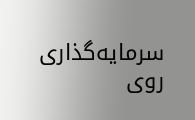سرمایه‌گذاری روی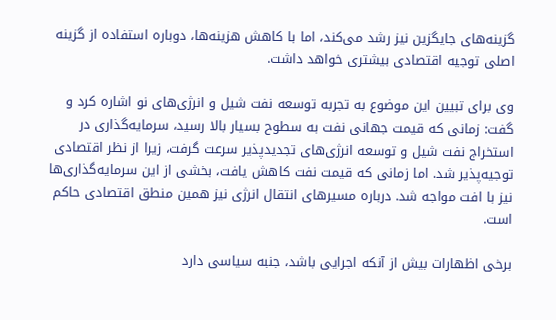گزینه‌های جایگزین نیز رشد می‌کند، اما با کاهش هزینه‌ها، دوباره استفاده از گزینه اصلی توجیه اقتصادی بیشتری خواهد داشت.

وی برای تبیین این موضوع به تجربه توسعه نفت شیل و انرژی‌های نو اشاره کرد و گفت: زمانی که قیمت جهانی نفت به سطوح بسیار بالا رسید، سرمایه‌گذاری در استخراج نفت شیل و توسعه انرژی‌های تجدیدپذیر سرعت گرفت، زیرا از نظر اقتصادی توجیه‌پذیر شد. اما زمانی که قیمت نفت کاهش یافت، بخشی از این سرمایه‌گذاری‌ها نیز با افت مواجه شد. درباره مسیر‌های انتقال انرژی نیز همین منطق اقتصادی حاکم است.

برخی اظهارات بیش از آنکه اجرایی باشد، جنبه سیاسی دارد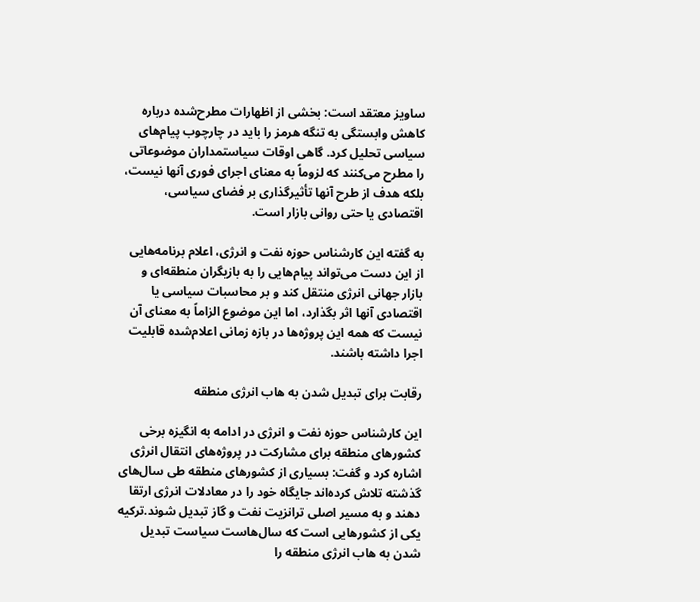ساویز معتقد است: بخشی از اظهارات مطرح‌شده درباره کاهش وابستگی به تنگه هرمز را باید در چارچوب پیام‌های سیاسی تحلیل کرد. گاهی اوقات سیاستمداران موضوعاتی را مطرح می‌کنند که لزوماً به معنای اجرای فوری آنها نیست، بلکه هدف از طرح آنها تأثیرگذاری بر فضای سیاسی، اقتصادی یا حتی روانی بازار است.

به گفته این کارشناس حوزه نفت و انرژی، اعلام برنامه‌هایی از این دست می‌تواند پیام‌هایی را به بازیگران منطقه‌ای و بازار جهانی انرژی منتقل کند و بر محاسبات سیاسی یا اقتصادی آنها اثر بگذارد، اما این موضوع الزاماً به معنای آن نیست که همه این پروژه‌ها در بازه زمانی اعلام‌شده قابلیت اجرا داشته باشند.

رقابت برای تبدیل شدن به هاب انرژی منطقه

این کارشناس حوزه نفت و انرژی در ادامه به انگیزه برخی کشور‌های منطقه برای مشارکت در پروژه‌های انتقال انرژی اشاره کرد و گفت: بسیاری از کشور‌های منطقه طی سال‌های گذشته تلاش کرده‌اند جایگاه خود را در معادلات انرژی ارتقا دهند و به مسیر اصلی ترانزیت نفت و گاز تبدیل شوند.ترکیه یکی از کشور‌هایی است که سال‌هاست سیاست تبدیل شدن به هاب انرژی منطقه را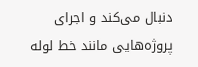دنبال می‌کند و اجرای پروژه‌هایی مانند خط لوله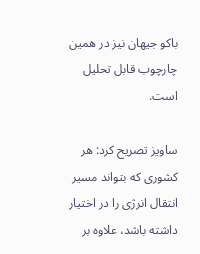باکو جیهان نیز در همین چارچوب قابل تحلیل است.

ساویز تصریح کرد: هر کشوری که بتواند مسیر انتقال انرژی را در اختیار داشته باشد، علاوه بر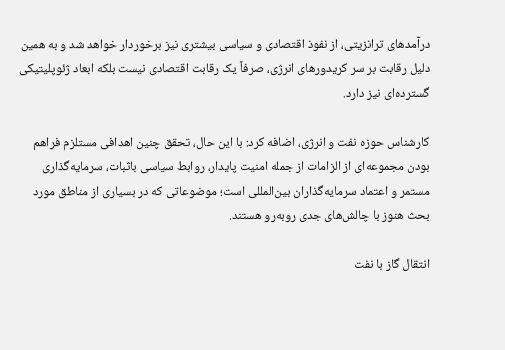درآمد‌های ترانزیتی، از نفوذ اقتصادی و سیاسی بیشتری نیز برخوردار خواهد شد و به همین دلیل رقابت بر سر کریدور‌های انرژی، صرفاً یک رقابت اقتصادی نیست بلکه ابعاد ژئوپلیتیکی گسترده‌ای نیز دارد.

کارشناس حوزه نفت و انرژی، اضافه کرد: با این حال، تحقق چنین اهدافی مستلزم فراهم بودن مجموعه‌ای از الزامات از جمله امنیت پایدار، روابط سیاسی باثبات، سرمایه‌گذاری مستمر و اعتماد سرمایه‌گذاران بین‌المللی است؛ موضوعاتی که در بسیاری از مناطق مورد بحث هنوز با چالش‌های جدی روبه‌رو هستند.

انتقال گاز با نفت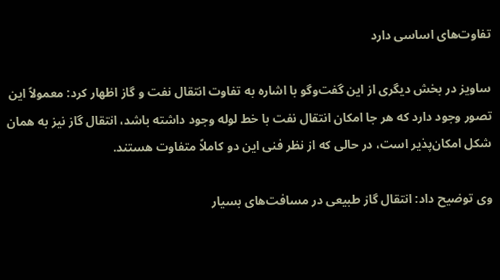تفاوت‌های اساسی دارد

ساویز در بخش دیگری از این گفت‌و‌گو با اشاره به تفاوت انتقال نفت و گاز اظهار کرد: معمولاً این تصور وجود دارد که هر جا امکان انتقال نفت با خط لوله وجود داشته باشد، انتقال گاز نیز به همان شکل امکان‌پذیر است، در حالی که از نظر فنی این دو کاملاً متفاوت هستند.

وی توضیح داد: انتقال گاز طبیعی در مسافت‌های بسیار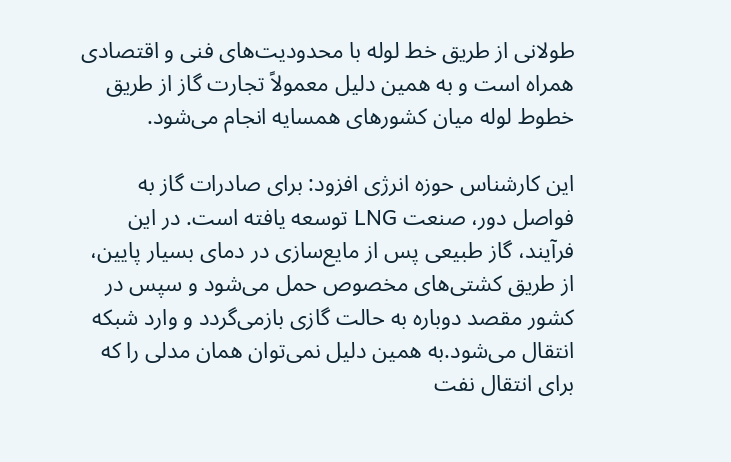طولانی از طریق خط لوله با محدودیت‌های فنی و اقتصادی همراه است و به همین دلیل معمولاً تجارت گاز از طریق خطوط لوله میان کشور‌های همسایه انجام می‌شود.

این کارشناس حوزه انرژی افزود: برای صادرات گاز به فواصل دور، صنعت LNG توسعه یافته است. در این فرآیند، گاز طبیعی پس از مایع‌سازی در دمای بسیار پایین، از طریق کشتی‌های مخصوص حمل می‌شود و سپس در کشور مقصد دوباره به حالت گازی بازمی‌گردد و وارد شبکه انتقال می‌شود.به همین دلیل نمی‌توان همان مدلی را که برای انتقال نفت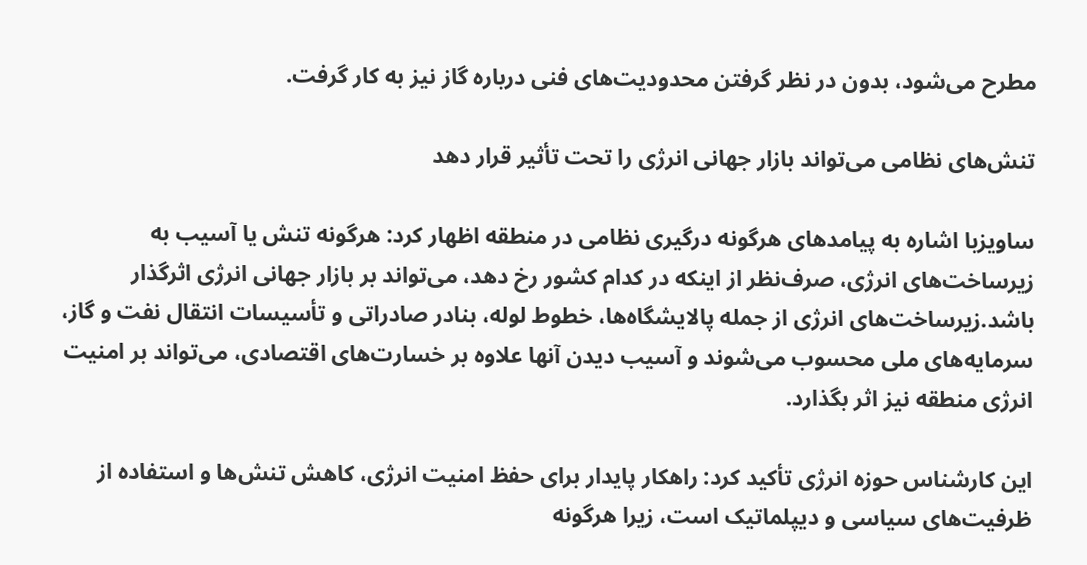مطرح می‌شود، بدون در نظر گرفتن محدودیت‌های فنی درباره گاز نیز به کار گرفت.

تنش‌های نظامی می‌تواند بازار جهانی انرژی را تحت تأثیر قرار دهد

ساویزبا اشاره به پیامد‌های هرگونه درگیری نظامی در منطقه اظهار کرد: هرگونه تنش یا آسیب به زیرساخت‌های انرژی، صرف‌نظر از اینکه در کدام کشور رخ دهد، می‌تواند بر بازار جهانی انرژی اثرگذار باشد.زیرساخت‌های انرژی از جمله پالایشگاه‌ها، خطوط لوله، بنادر صادراتی و تأسیسات انتقال نفت و گاز، سرمایه‌های ملی محسوب می‌شوند و آسیب دیدن آنها علاوه بر خسارت‌های اقتصادی، می‌تواند بر امنیت انرژی منطقه نیز اثر بگذارد.

این کارشناس حوزه انرژی تأکید کرد: راهکار پایدار برای حفظ امنیت انرژی، کاهش تنش‌ها و استفاده از ظرفیت‌های سیاسی و دیپلماتیک است، زیرا هرگونه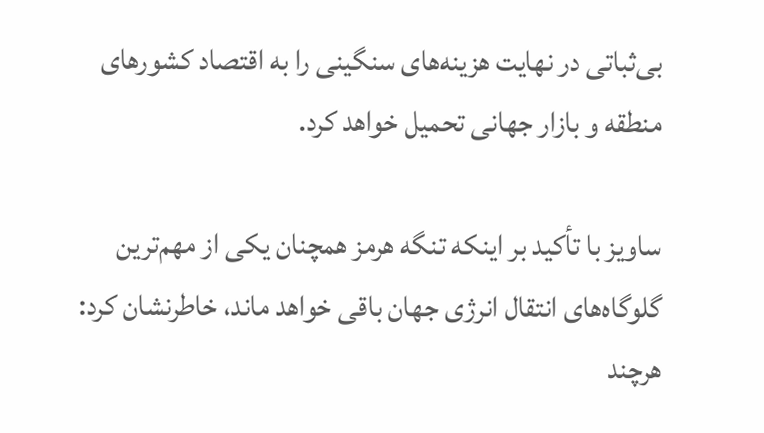بی‌ثباتی در نهایت هزینه‌های سنگینی را به اقتصاد کشور‌های منطقه و بازار جهانی تحمیل خواهد کرد.

ساویز با تأکید بر اینکه تنگه هرمز همچنان یکی از مهم‌ترین گلوگاه‌های انتقال انرژی جهان باقی خواهد ماند، خاطرنشان کرد: هرچند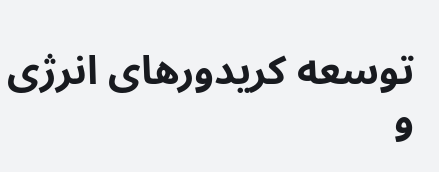توسعه کریدور‌های انرژی و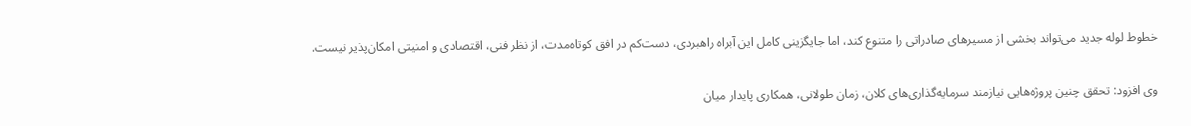خطوط لوله جدید می‌تواند بخشی از مسیر‌های صادراتی را متنوع کند، اما جایگزینی کامل این آبراه راهبردی، دست‌کم در افق کوتاه‌مدت، از نظر فنی، اقتصادی و امنیتی امکان‌پذیر نیست.

وی افزود: تحقق چنین پروژه‌هایی نیازمند سرمایه‌گذاری‌های کلان، زمان طولانی، همکاری پایدار میان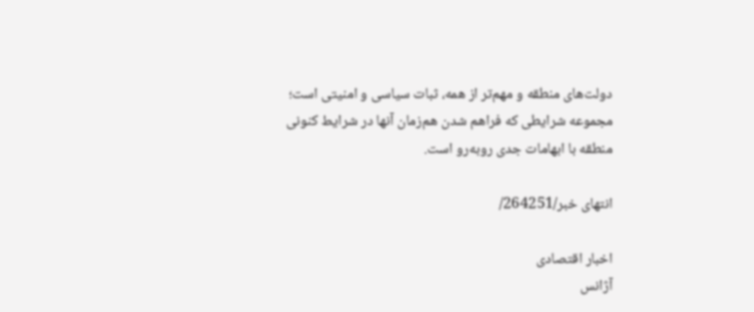دولت‌های منطقه و مهم‌تر از همه، ثبات سیاسی و امنیتی است؛ مجموعه شرایطی که فراهم شدن هم‌زمان آنها در شرایط کنونی منطقه با ابهامات جدی روبه‌رو است.

انتهای خبر/264251/

اخبار اقتصادی
آژانس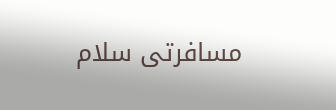مسافرتی سلام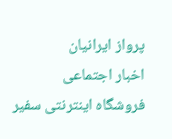پرواز ایرانیان
اخبار اجتماعی
فروشگاه اینترنتی سفیر